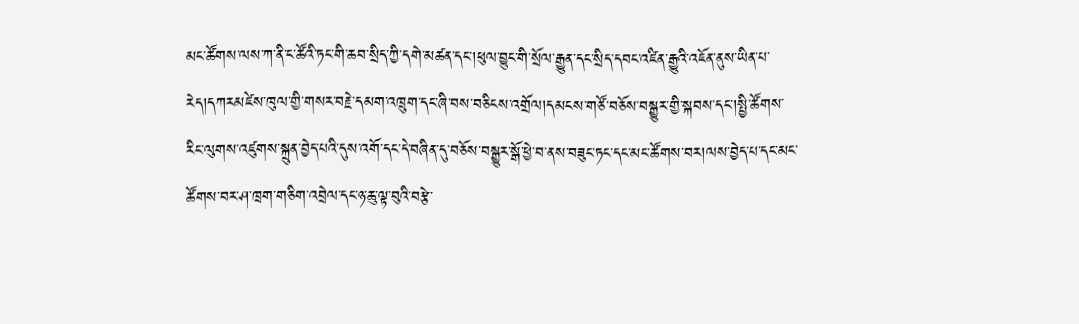མང་ཚོགས་ལས་ཀ་ནི་ང་ཚོའི་ཏང་གི་ཆབ་སྲིད་ཀྱི་དགེ་མཚན་དང་།ཕུལ་བྱུང་གི་སྲོལ་རྒྱུན་དང་སྲིད་དབང་འཛིན་རྒྱུའི་འཇོན་ནུས་ཡིན་པ་རེད།དཀརམཛེས་ཁུལ་གྱི་གསར་བརྗེ་དམག་འཁྲུག་དང་ཞི་བས་བཅིངས་འགྲོལ།དམངས་གཙོ་བཅོས་བསྒྱུར་གྱི་སྐབས་དང་།སྤྱི་ཚོགས་རིང་ལུགས་འཛུགས་སྐྲུན་བྱེད་པའི་དུས་འགོ་དང་དེ་བཞིན་དུ་བཅོས་བསྒྱུར་སྒོ་ཕྱེ་བ་ནས་བཟུང་ཏང་དང་མང་ཚོགས་བར།ལས་བྱེད་པ་དང་མང་ཚོགས་བར་ཤ་ཁྲག་གཅིག་འབྲེལ་དང་ཉ་ཆུ་ལྟ་བུའི་བརྩེ་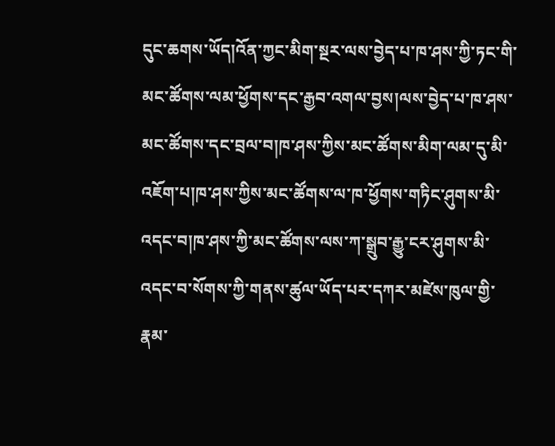དུང་ཆགས་ཡོད།འོན་ཀྱང་མིག་སྔར་ལས་བྱེད་པ་ཁ་ཤས་ཀྱི་ཏང་གི་མང་ཚོགས་ལམ་ཕྱོགས་དང་རྒྱབ་འགལ་བྱས།ལས་བྱེད་པ་ཁ་ཤས་མང་ཚོགས་དང་བྲལ་བ།ཁ་ཤས་ཀྱིས་མང་ཚོགས་མིག་ལམ་དུ་མི་འཇོག་པ།ཁ་ཤས་ཀྱིས་མང་ཚོགས་ལ་ཁ་ཕྱོགས་གཏིང་ཤུགས་མི་འདང་བ།ཁ་ཤས་ཀྱི་མང་ཚོགས་ལས་ཀ་སྒྲུབ་རྒྱུ་ངར་ཤུགས་མི་འདང་བ་སོགས་ཀྱི་གནས་ཚུལ་ཡོད་པར་དཀར་མཛེས་ཁུལ་གྱི་རྣམ་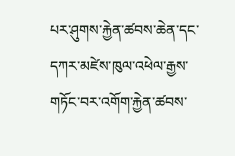པར་ཤུགས་རྐྱེན་ཚབས་ཆེན་དང་དཀར་མཛེས་ཁུལ་འཕེལ་རྒྱས་གཏོང་བར་འགོག་རྐྱེན་ཚབས་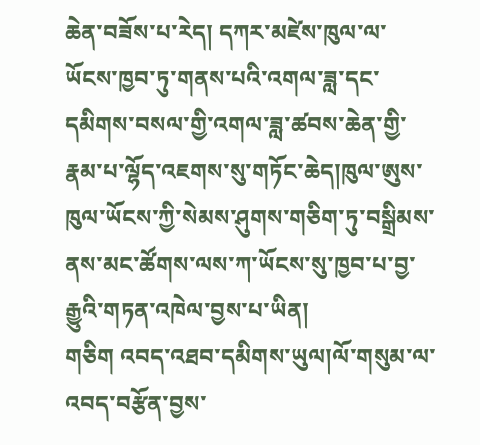ཆེན་བཟོས་པ་རེད། དཀར་མཛེས་ཁུལ་ལ་ཡོངས་ཁྱབ་ཏུ་གནས་པའི་འགལ་ཟླ་དང་དམིགས་བསལ་གྱི་འགལ་ཟླ་ཚབས་ཆེན་གྱི་རྣམ་པ་ལྷོད་འཇགས་སུ་གཏོང་ཆེད།ཁུལ་ཨུས་ཁུལ་ཡོངས་ཀྱི་སེམས་ཤུགས་གཅིག་ཏུ་བསྒྲིམས་ནས་མང་ཚོགས་ལས་ཀ་ཡོངས་སུ་ཁྱབ་པ་བྱ་རྒྱུའི་གཏན་འཁེལ་བྱས་པ་ཡིན།
གཅིག འབད་འཐབ་དམིགས་ཡུལ།ལོ་གསུམ་ལ་འབད་བརྩོན་བྱས་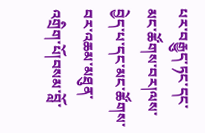པར་བརྒྱུད་ཏང་དང་མང་ཚོགས་བར།ལས་བྱེད་པ་དང་མང་ཚོགས་བར་འཆམ་མཐུན་འགྲིག་པོ།བསམ་བློ་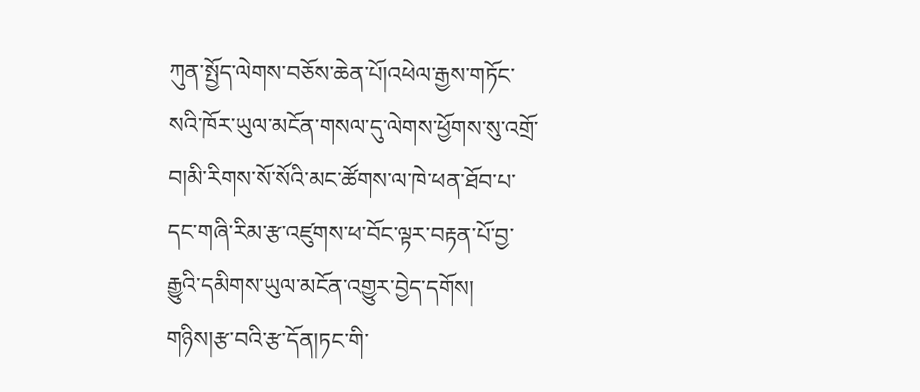ཀུན་སྤྱོད་ལེགས་བཅོས་ཆེན་པོ།འཕེལ་རྒྱས་གཏོང་སའི་ཁོར་ཡུལ་མངོན་གསལ་དུ་ལེགས་ཕྱོགས་སུ་འགྲོ་བ།མི་རིགས་སོ་སོའི་མང་ཚོགས་ལ་ཁེ་ཕན་ཐོབ་པ་དང་གཞི་རིམ་རྩ་འཛུགས་ཕ་བོང་ལྟར་བརྟན་པོ་བྱ་རྒྱུའི་དམིགས་ཡུལ་མངོན་འགྱུར་བྱེད་དགོས།
གཉིས།རྩ་བའི་རྩ་དོན།ཏང་གི་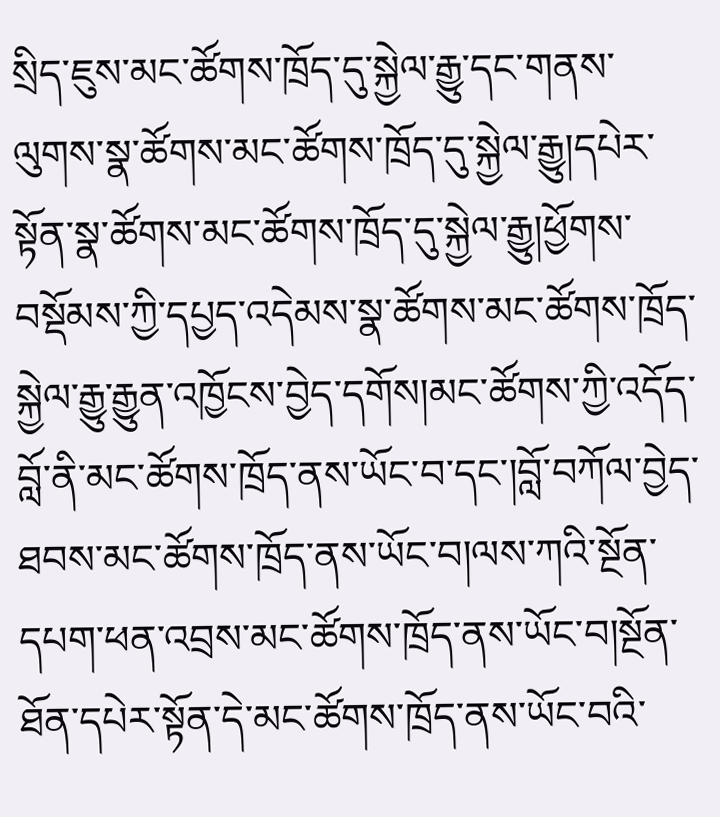སྲིད་ཇུས་མང་ཚོགས་ཁྲོད་དུ་སྐྱེལ་རྒྱུ་དང་གནས་ལུགས་སྣ་ཚོགས་མང་ཚོགས་ཁྲོད་དུ་སྐྱེལ་རྒྱུ།དཔེར་སྟོན་སྣ་ཚོགས་མང་ཚོགས་ཁྲོད་དུ་སྐྱེལ་རྒྱུ།ཕྱོགས་བསྡོམས་ཀྱི་དཔྱད་འདེམས་སྣ་ཚོགས་མང་ཚོགས་ཁྲོད་སྐྱེལ་རྒྱུ་རྒྱུན་འཁྱོངས་བྱེད་དགོས།མང་ཚོགས་ཀྱི་འདོད་བློ་ནི་མང་ཚོགས་ཁྲོད་ནས་ཡོང་བ་དང་།བློ་བཀོལ་བྱེད་ཐབས་མང་ཚོགས་ཁྲོད་ནས་ཡོང་བ།ལས་ཀའི་སྔོན་དཔག་ཕན་འབྲས་མང་ཚོགས་ཁྲོད་ནས་ཡོང་བ།སྔོན་ཐོན་དཔེར་སྟོན་དེ་མང་ཚོགས་ཁྲོད་ནས་ཡོང་བའི་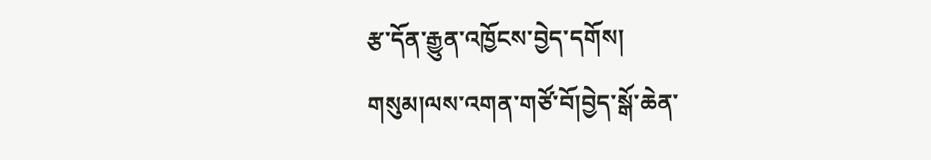རྩ་དོན་རྒྱུན་འཁྱོངས་བྱེད་དགོས།
གསུམ།ལས་འགན་གཙོ་བོ།བྱེད་སྒོ་ཆེན་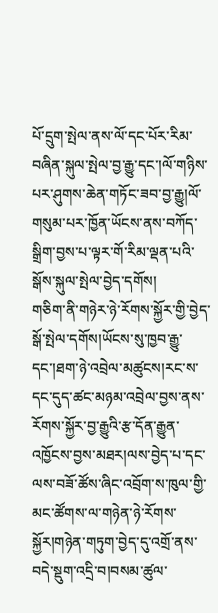པོ་དྲུག་སྤེལ་ནས་ལོ་དང་པོར་རིམ་བཞིན་སྐུལ་སྤེལ་བྱ་རྒྱུ་དང་།ལོ་གཉིས་པར་ཤུགས་ཆེན་གཏོང་ཟབ་བྱ་རྒྱུ།ལོ་གསུམ་པར་ཁྱོན་ཡོངས་ནས་བཀོད་སྒྲིག་བྱས་པ་ལྟར་གོ་རིམ་ལྡན་པའི་སྒོས་སྐུལ་སྤེལ་བྱེད་དགོས།
གཅིག་ནི་གཉེར་ཉེ་རོགས་སྐྱོར་གྱི་བྱེད་སྒོ་སྤེལ་དགོས།ཡོངས་སུ་ཁྱབ་རྒྱུ་དང་།ཐག་ཉེ་འབྲེལ་མཚུངས།རང་ས་དང་དུད་ཚང་མཉམ་འབྲེལ་བྱས་ནས་རོགས་སྐྱོར་བྱ་རྒྱུའི་རྩ་དོན་རྒྱུན་འཁྱོངས་བྱས་མཐར།ལས་བྱེད་པ་དང་ལས་བཟོ་ཚོས་ཞིང་འབྲོག་ས་ཁུལ་གྱི་མང་ཚོགས་ལ་གཉེན་ཉེ་རོགས་སྐྱོར།གཉེན་གཏུག་བྱེད་དུ་འགྲོ་ནས་བདེ་སྡུག་འདྲི་བ།བསམ་ཚུལ་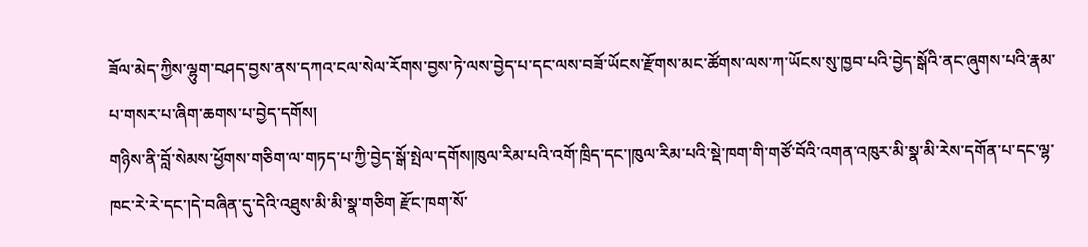ཟོལ་མེད་ཀྱིས་ལྷུག་བཤད་བྱས་ནས་དཀའ་ངལ་སེལ་རོགས་བྱས་ཏེ་ལས་བྱེད་པ་དང་ལས་བཟོ་ཡོངས་རྫོགས་མང་ཚོགས་ལས་ཀ་ཡོངས་སུ་ཁྱབ་པའི་བྱེད་སྒོའི་ནང་ཞུགས་པའི་རྣམ་པ་གསར་པ་ཞིག་ཆགས་པ་བྱེད་དགོས།
གཉིས་ནི་བློ་སེམས་ཕྱོགས་གཅིག་ལ་གཏད་པ་ཀྱི་བྱེད་སྒོ་སྤེལ་དགོས།ཁུལ་རིམ་པའི་འགོ་ཁྲིད་དང་།ཁུལ་རིམ་པའི་སྡེ་ཁག་གི་གཙོ་བོའི་འགན་འཁུར་མི་སྣ་མི་རེས་དགོན་པ་དང་ལྷ་ཁང་རེ་རེ་དང་།དེ་བཞིན་དུ་དེའི་འཐུས་མི་མི་སྣ་གཅིག རྫོང་ཁག་སོ་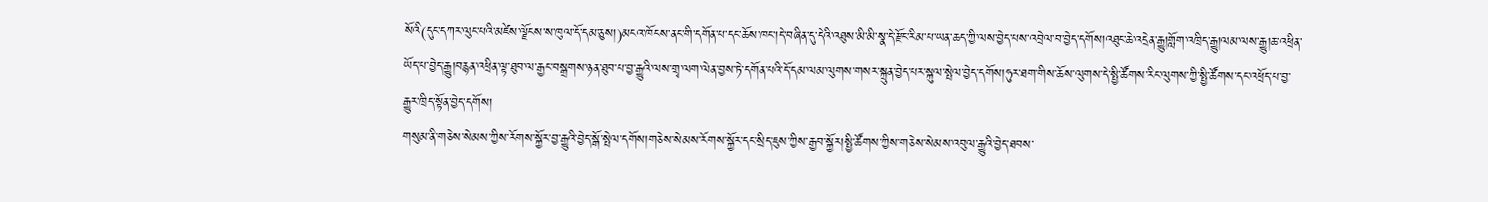སོའི(དུང་དཀར་ལུང་པའི་མཛེས་ལྗོངས་ས་ཁུལ་དོ་དམ་ཅུས།)མངའ་ཁོངས་ནང་གི་དགོན་པ་དང་ཆོས་ཁང་།དེ་བཞིན་དུ་དེའི་འཐུས་མི་མི་སྣ་དེ་རྫོང་རིམ་པ་ཡན་ཆད་ཀྱི་ལས་བྱེད་པས་འབྲེལ་བ་བྱེད་དགོས།འཐུང་ཆེ་འདྲེན་རྒྱུ།གློག་འཁྲིད་རྒྱུ།ལམ་ལས་རྒྱུ།ཆ་འཕྲིན་ཡོད་པ་བྱེད་རྒྱུ།བརྙན་འཕྲིན་ལྟ་ཐུབ་ལ་རྒྱང་བསྒྲགས་ཉན་ཐུབ་པ་བྱ་རྒྱུའི་ལས་གྲྭ་ལག་ལེན་བྱས་ཏེ་དགོན་པའི་དོ་དམ་ལམ་ལུགས་གསར་སྐྲུན་བྱེད་པར་སྐུལ་སྤེལ་བྱེད་དགོས།ཧུར་ཐག་གིས་ཆོས་ལུགས་དེ་སྤྱི་ཚོགས་རིང་ལུགས་ཀྱི་སྤྱི་ཚོགས་དང་འཕྲོད་པ་བྱ་རྒྱུར་ཁྲིད་སྟོན་བྱེད་དགོས།
གསུམ་ནི་གཅེས་སེམས་ཀྱིས་རོགས་སྐྱོར་བྱ་རྒྱུའི་བྱེད་སྒོ་སྤེལ་དགོས།གཅེས་སེམས་རོགས་སྐྱོར་དང་སྲིད་ཇུས་ཀྱིས་རྒྱབ་སྐྱོར།སྤྱི་ཚོགས་ཀྱིས་གཅེས་སེམས་འབུལ་རྒྱུའི་བྱེད་ཐབས་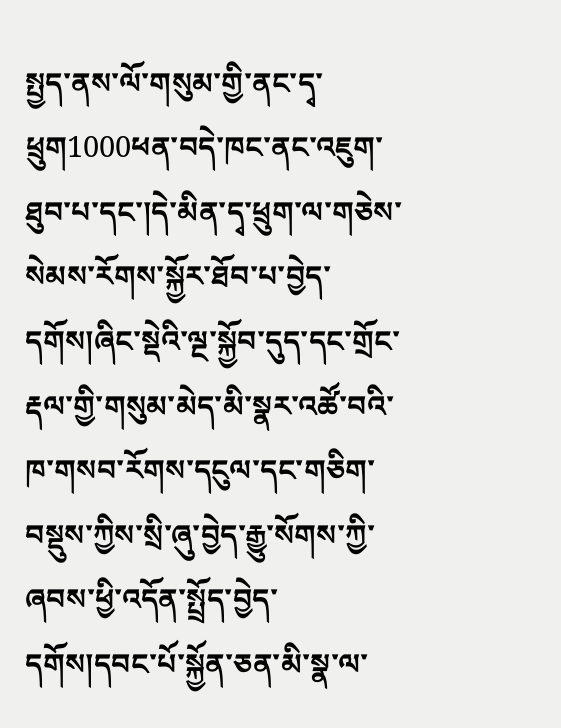སྤྱད་ནས་ལོ་གསུམ་གྱི་ནང་དྭ་ཕྲུག1000ཕན་བདེ་ཁང་ནང་འཇུག་ཐུབ་པ་དང་།དེ་མིན་དྭ་ཕྲུག་ལ་གཅེས་སེམས་རོགས་སྐྱོར་ཐོབ་པ་བྱེད་དགོས།ཞིང་སྡེའི་ལྔ་སྐྱོབ་དུད་དང་གྲོང་རྡལ་གྱི་གསུམ་མེད་མི་སྣར་འཚོ་བའི་ཁ་གསབ་རོགས་དངུལ་དང་གཅིག་བསྡུས་ཀྱིས་སྲི་ཞུ་བྱེད་རྒྱུ་སོགས་ཀྱི་ཞབས་ཕྱི་འདོན་སྤྲོད་བྱེད་དགོས།དབང་པོ་སྐྱོན་ཅན་མི་སྣ་ལ་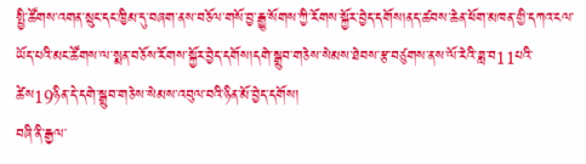སྤྱི་ཚོགས་འགན་སྲུང་དང་ཁྱིམ་དུ་བཞག་ནས་བཅོལ་གསོ་བྱ་རྒྱུ་སོགས་ཀྱི་རོགས་སྐྱོར་བྱེད་དགོས།ནད་ཚབས་ཆེན་ཕོག་མཁན་གྱི་དཀའ་ངལ་ཡོད་པའི་མང་ཚོགས་ལ་སྨན་བཅོས་རོགས་སྐྱོར་བྱེད་དགོས།དགེ་སྒྲུབ་གཅེས་སེམས་ཐེབས་རྩ་བཙུགས་ནས་ལོ་རེའི་ཟླ་བ11པའི་ཚེས19ཉིན་དེ་དགེ་སྒྲུབ་གཅེས་སེམས་འབུལ་བའི་ཉིན་མོ་བྱེད་དགོས།
བཞི་ནི་རྒྱལ་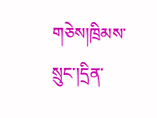གཅེས།ཁྲིམས་སྲུང་།དྲིན་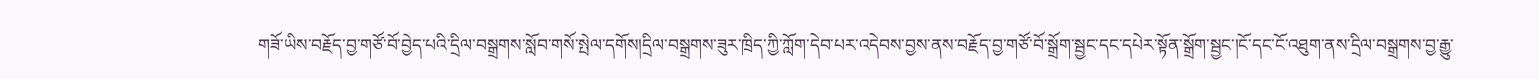གཟོ་ཡིས་བརྗོད་བྱ་གཙོ་བོ་བྱེད་པའི་དྲིལ་བསྒྲགས་སློབ་གསོ་སྤེལ་དགོས།དྲིལ་བསྒྲགས་ཟུར་ཁྲིད་ཀྱི་ཀློག་དེབ་པར་འདེབས་བྱས་ནས་བརྗོད་བྱ་གཙོ་བོ་སྒྲོག་སྦྱང་དང་དཔེར་སྟོན་སྒྲོག་སྦྱང་།ངོ་དང་ངོ་འཐུག་ནས་དྲིལ་བསྒྲགས་བྱ་རྒྱུ་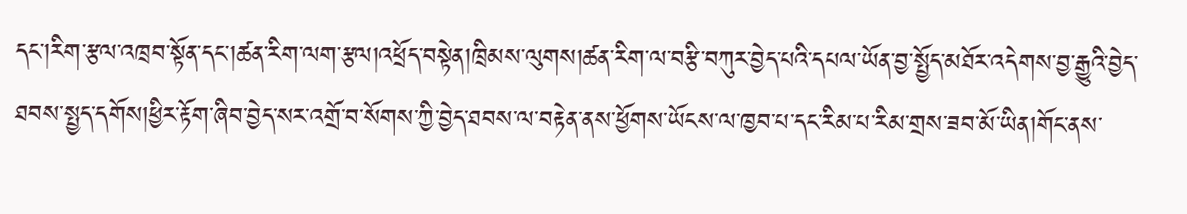དང་།རིག་རྩལ་འཁྲབ་སྟོན་དང་།ཚན་རིག་ལག་རྩལ།འཕྲོད་བསྟེན།ཁྲིམས་ལུགས།ཚན་རིག་ལ་བརྩི་བཀུར་བྱེད་པའི་དཔལ་ཡོན་བྱ་སྤྱོད་མཐོར་འདེགས་བྱ་རྒྱུའི་བྱེད་ཐབས་སྤྱད་དགོས།ཕྱིར་རྟོག་ཞིབ་བྱེད་སར་འགྲོ་བ་སོགས་ཀྱི་བྱེད་ཐབས་ལ་བརྟེན་ནས་ཕྱོགས་ཡོངས་ལ་ཁྱབ་པ་དང་རིམ་པ་རིམ་གྲས་ཟབ་མོ་ཡིན།གོང་ནས་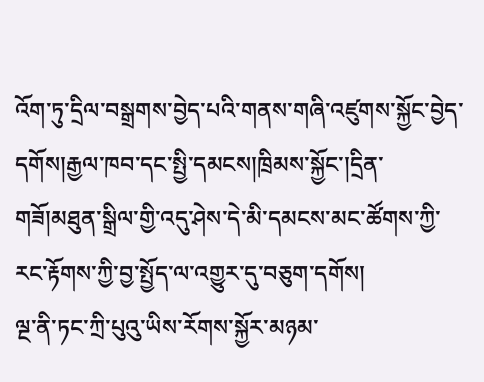འོག་ཏུ་དྲིལ་བསྒྲགས་བྱེད་པའི་གནས་གཞི་འཛུགས་སྐྱོང་བྱེད་དགོས།རྒྱལ་ཁབ་དང་སྤྱི་དམངས།ཁྲིམས་སྐྱོང་།དྲིན་གཟོ།མཐུན་སྒྲིལ་གྱི་འདུ་ཤེས་དེ་མི་དམངས་མང་ཚོགས་ཀྱི་རང་རྟོགས་ཀྱི་བྱ་སྤྱོད་ལ་འགྱུར་དུ་བཅུག་དགོས།
ལྔ་ནི་ཏང་ཀྲི་པུའུ་ཡིས་རོགས་སྐྱོར་མཉམ་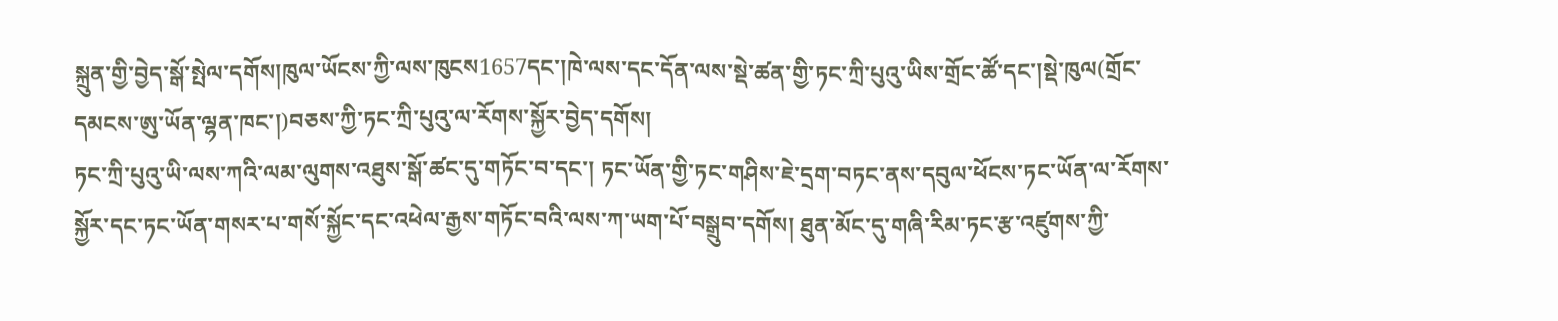སྐྲུན་གྱི་བྱེད་སྒོ་སྤེལ་དགོས།ཁུལ་ཡོངས་ཀྱི་ལས་ཁུངས1657དང་།ཁེ་ལས་དང་དོན་ལས་སྡེ་ཚན་གྱི་ཏང་ཀྲི་པུའུ་ཡིས་གྲོང་ཚོ་དང་།སྡེ་ཁུལ(གྲོང་དམངས་ཨུ་ཡོན་ལྷན་ཁང་།)བཅས་ཀྱི་ཏང་ཀྲི་པུའུ་ལ་རོགས་སྐྱོར་བྱེད་དགོས།
ཏང་ཀྲི་པུའུ་ཡི་ལས་ཀའི་ལམ་ལུགས་འཐུས་སྒོ་ཚང་དུ་གཏོང་བ་དང་། ཏང་ཡོན་གྱི་ཏང་གཤིས་ཇེ་དྲག་བཏང་ནས་དབུལ་ཕོངས་ཏང་ཡོན་ལ་རོགས་སྐྱོར་དང་ཏང་ཡོན་གསར་པ་གསོ་སྐྱོང་དང་འཕེལ་རྒྱས་གཏོང་བའི་ལས་ཀ་ཡག་པོ་བསྒྲུབ་དགོས། ཐུན་མོང་དུ་གཞི་རིམ་ཏང་རྩ་འཛུགས་ཀྱི་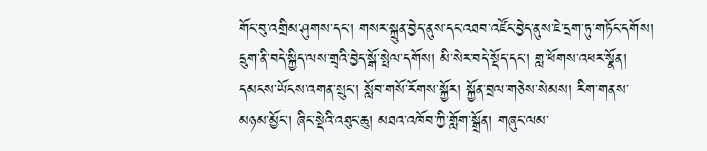གོང་བུ་འགྲིམ་ཤུགས་དང་། གསར་སྐྲུན་བྱེད་ནུས་དང་འཐབ་འཛོང་བྱེད་ནུས་ཇེ་དྲག་ཏུ་གཏོང་དགོས།
དྲུག་ནི་བདེ་སྐྱིད་ལས་གྲྭའི་བྱེད་སྒོ་སྤེལ་དགོས། མི་སེར་བདེ་སྡོད་དང་། གླ་ཕོགས་འཕར་སྣོན། དམངས་ཡོངས་འགན་སྲུང་། སློབ་གསོ་རོགས་སྐྱོར། སྐྱོན་བྲལ་གཅེས་སེམས། རིག་གནས་མཉམ་མྱོང་། ཞིང་སྡེའི་འཐུང་ཆུ། མཐའ་འཁོབ་ཀྱི་གློག་སྒྲོན། གཞུང་ལམ་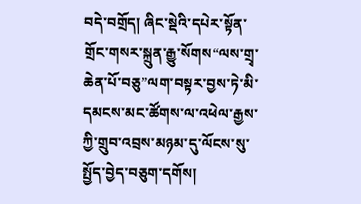བདེ་བགྲོད། ཞིང་སྡེའི་དཔེར་སྟོན་གྲོང་གསར་སྐྲུན་རྒྱུ་སོགས“ལས་གྲྭ་ཆེན་པོ་བཅུ”ལག་བསྟར་བྱས་ཏེ་མི་དམངས་མང་ཚོགས་ལ་འཕེལ་རྒྱས་ཀྱི་གྲུབ་འབྲས་མཉམ་དུ་ལོངས་སུ་སྤྱོད་བྱེད་བཅུག་དགོས།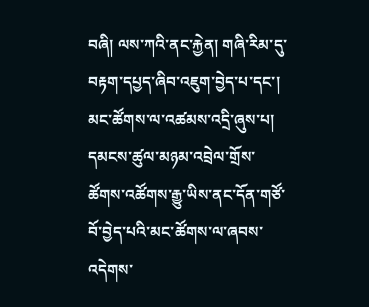བཞི། ལས་ཀའི་ནང་རྐྱེན། གཞི་རིམ་དུ་བརྟག་དཔྱད་ཞིབ་འཇུག་བྱེད་པ་དང་། མང་ཚོགས་ལ་འཚམས་འདྲི་ཞུས་པ། དམངས་ཚུལ་མཉམ་འབྲེལ་གྲོས་ཚོགས་འཚོགས་རྒྱུ་ཡིས་ནང་དོན་གཙོ་བོ་བྱེད་པའི་མང་ཚོགས་ལ་ཞབས་འདེགས་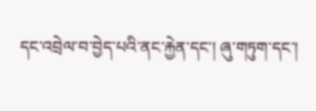དང་འབྲེལ་བ་བྱེད་པའི་ནང་རྐྱེན་དང་། ཞུ་གཏུག་དང་།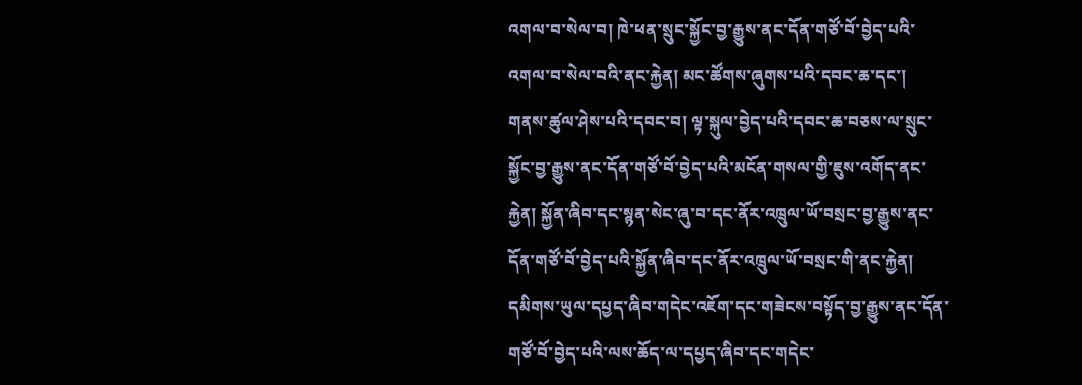འགལ་བ་སེལ་བ། ཁེ་ཕན་སྲུང་སྐྱོང་བྱ་རྒྱུས་ནང་དོན་གཙོ་བོ་བྱེད་པའི་འགལ་བ་སེལ་བའི་ནང་རྐྱེན། མང་ཚོགས་ཞུགས་པའི་དབང་ཆ་དང་། གནས་ཚུལ་ཤེས་པའི་དབང་བ། ལྟ་སྐུལ་བྱེད་པའི་དབང་ཆ་བཅས་ལ་སྲུང་སྐྱོང་བྱ་རྒྱུས་ནང་དོན་གཙོ་བོ་བྱེད་པའི་མངོན་གསལ་གྱི་ཇུས་འགོད་ནང་རྐྱེན། སྐྱོན་ཞིབ་དང་སྙན་སེང་ཞུ་བ་དང་ནོར་འཁྲུལ་ཡོ་བསྲང་བྱ་རྒྱུས་ནང་དོན་གཙོ་བོ་བྱེད་པའི་སྐྱོན་ཞིབ་དང་ནོར་འཁྲུལ་ཡོ་བསྲང་གི་ནང་རྐྱེན། དམིགས་ཡུལ་དཔྱད་ཞིབ་གདེང་འཇོག་དང་གཟེངས་བསྟོད་བྱ་རྒྱུས་ནང་དོན་གཙོ་བོ་བྱེད་པའི་ལས་ཆོད་ལ་དཔྱད་ཞིབ་དང་གདེང་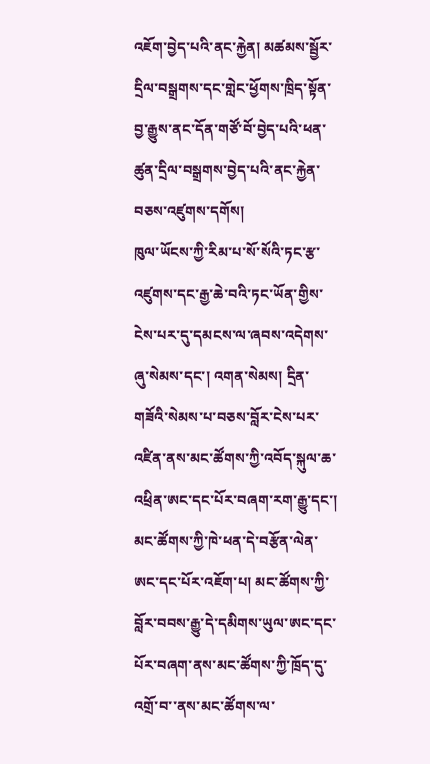འཇོག་བྱེད་པའི་ནང་རྐྱེན། མཚམས་སྦྱོར་དྲིལ་བསྒྲགས་དང་གླེང་ཕྱོགས་ཁྲིད་སྟོན་བྱ་རྒྱུས་ནང་དོན་གཙོ་བོ་བྱེད་པའི་ཕན་ཚུན་དྲིལ་བསྒྲགས་བྱེད་པའི་ནང་རྐྱེན་བཅས་འཛུགས་དགོས།
ཁུལ་ཡོངས་ཀྱི་རིམ་པ་སོ་སོའི་ཏང་རྩ་འཛུགས་དང་རྒྱ་ཆེ་བའི་ཏང་ཡོན་གྱིས་ངེས་པར་དུ་དམངས་ལ་ཞབས་འདེགས་ཞུ་སེམས་དང་། འགན་སེམས། དྲིན་གཟོའི་སེམས་པ་བཅས་བློར་ངེས་པར་འཛིན་ནས་མང་ཚོགས་ཀྱི་འབོད་སྐུལ་ཆ་འཕྲིན་ཨང་དང་པོར་བཞག་རག་རྒྱུ་དང་། མང་ཚོགས་ཀྱི་ཁེ་ཕན་དེ་བརྩོན་ལེན་ཨང་དང་པོར་འཇོག་པ། མང་ཚོགས་ཀྱི་བློར་བབས་རྒྱུ་དེ་དམིགས་ཡུལ་ཨང་དང་པོར་བཞག་ནས་མང་ཚོགས་ཀྱི་ཁྲོད་དུ་འགྲོ་བ་་ནས་མང་ཚོགས་ལ་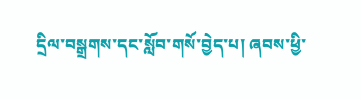དྲིལ་བསྒྲགས་དང་སློབ་གསོ་བྱེད་པ། ཞབས་ཕྱི་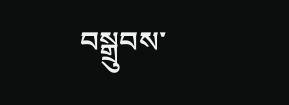བསྒྲུབས་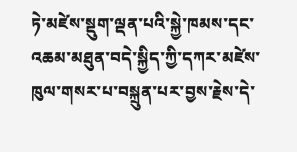ཏེ་མཛེས་སྡུག་ལྡན་པའི་སྐྱེ་ཁམས་དང་འཆམ་མཐུན་བདེ་སྐྱིད་ཀྱི་དཀར་མཛེས་ཁུལ་གསར་པ་བསྐྲུན་པར་བྱས་རྗེས་དེ་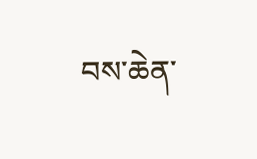བས་ཆེན་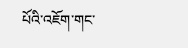པོའི་འཇོག་གང་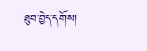ཐུབ་བྱེད་དགོས།